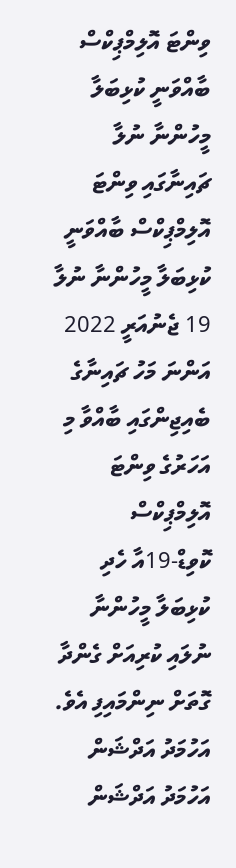ވިންޓަ އޮލިމްޕިކްސް ބާއްވަނީ ކުޅިބަލާ މީހުންނާ ނުލާ
ޗައިނާގައި ވިންޓަ އޮލިމްޕިކްސް ބާއްވަނީ ކުޅިބަލާ މީހުންނާ ނުލާ
19 ޖެނުއަރީ 2022
އަންނަ މަހު ޗައިނާގެ ބެއިޖިންގައި ބާއްވާ މި އަހަރުގެ ވިންޓަ އޮލިމްޕިކްސް ކޮވިޑް-19އާ ހެދި ކުޅިބަލާ މީހުންނާ ނުލައި ކުރިއަށް ގެންދާ ގޮތަށް ނިންމައިފި އެވެ.
އަހުމަދު އަދްޝަން އަހުމަދު އަދްޝަން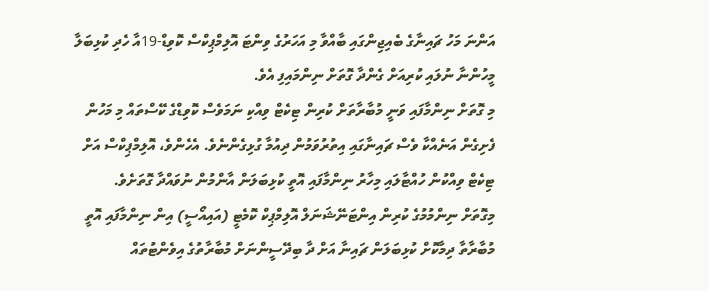އަންނަ މަހު ޗައިނާގެ ބެއިޖިންގައި ބާއްވާ މި އަހަރުގެ ވިންޓަ އޮލިމްޕިކްސް ކޮވިޑް-19އާ ހެދި ކުޅިބަލާ މީހުންނާ ނުލައި ކުރިއަށް ގެންދާ ގޮތަށް ނިންމައިފި އެވެ.
މި ގޮތަށް ނިންމާފައި ވަނީ މުބާރާތަށް ކުރިން ޓިކެޓް ވިއްކި ނަމަވެސް ކޮވިޑްގެ ކޭސްތައް މި މަހުން ފެށިގެން އަނެއްކާ ވެސް ޗައިނާގައި އިތުރުވަމުން ދިއުމާ ގުޅިގެންނެވެ. އެހެންވެ، އޮލިމްޕިކްސް އަށް ޓިކެޓް ވިއްކުން ހުއްޓާލައި މިހާރު ނިންމާފައި އޮތީ ކުޅިބަލަން އާންމުން ނުވައްދާ ގޮތަށެވެ.
މިގޮތަށް ނިންމުމުގެ ކުރިން އިންޓަނޭޝަނަލް އޮލިމްޕިކް ކޮމެޓީ (އައިއޯސީ) އިން ނިންމާފައި އޮތީ މުބާރާތާ ދިމާކޮށް ކުޅިބަލަން ޗައިނާ އަށް ދާ ބިދޭސީންނަށް މުބާރާތުގެ އިވެންޓުތައް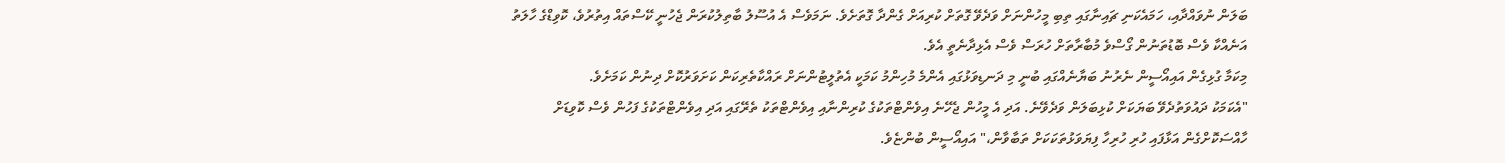ބަލަން ނުވައްދާއި، ހަމައެކަނި ޗައިނާގައި ތިބި މީހުންނަށް ވަދެވޭ ގޮތަށް ކުރިއަށް ގެންދާ ގޮތަށެވެ. ނަމަވެސް އެ އުސޫލު ބާތިލުކުރަން ޖެހުނީ ކޭސްތައް އިތުރުވެ، ކޮވިޑްގެ ހާލަތު އަނެއްކާ ވެސް ބޮޑުތަނުން ގޯސްވެ މުބާރާތަށް ހުރަސް ވެސް އެޅިދާނެތީ އެވެ.
މިކަމާ ގުޅިގެން އައިއޯސީން ނެރުނު ބަޔާނެއްގައި ބުނީ މި ދަނޑިވަޅުގައި އެންމެ މުހިންމު ކަމަކީ އެތުލީޓުންނަށް ރައްކާތެރިކަން ކަށަވަރުކޮށް ދިނުން ކަމަށެވެ.
"އެކަމަކު ދައުވަތުދެވޭ ބަޔަކަށް ކުޅިބަލަން ވަދެވޭނެ. އަދި އެ މީހުން ޖެހޭނެ އިވެންޓްތަކުގެ ކުރިންނާއި އިވެންޓްތަކު ތެރޭގައި އަދި އިވެންޓްތަކުގެ ފަހުން ވެސް ކޮވިޑަށް ހާއްސަކޮށްގެން އަޅާފައި ހުރި ހުރިހާ ފިޔަވަޅުތަކަކަށް ތަބާވާން،" އައިއޯސީން ބުންޏެވެ.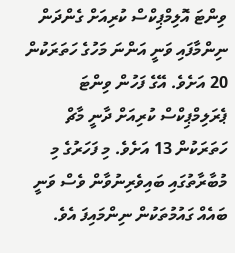ވިންޓަ އޮލިމްޕިކްސް ކުރިއަށް ގެންދަން ނިންމާފައި ވަނީ އަންނަ މަހުގެ ހަތަރަކުން 20 އަށެވެ. އޭގެ ފަހުން ވިންޓަ ޕެރަލިމްޕިކްސް ކުރިއަށް ދާނީ މާޗް ހަތަރަކުން 13 އަށެވެ. މި ފަހަރުގެ މި މުބާރާތުގައި ބައިވެރިނުވާން ވެސް ވަނީ ބައެއް ގައުމުތަކުން ނިންމައިފަ އެވެ.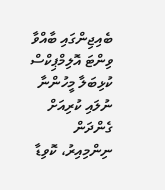ބެއިޖިންގައި ބާއްވާ ވިންޓަ އޮލިމްޕިކްސް ކުޅިބަލާ މީހުންނާ ނުލައި ކުރިއަށް ގެންދަން ނިންމިއިރު، ކޮވިޑާ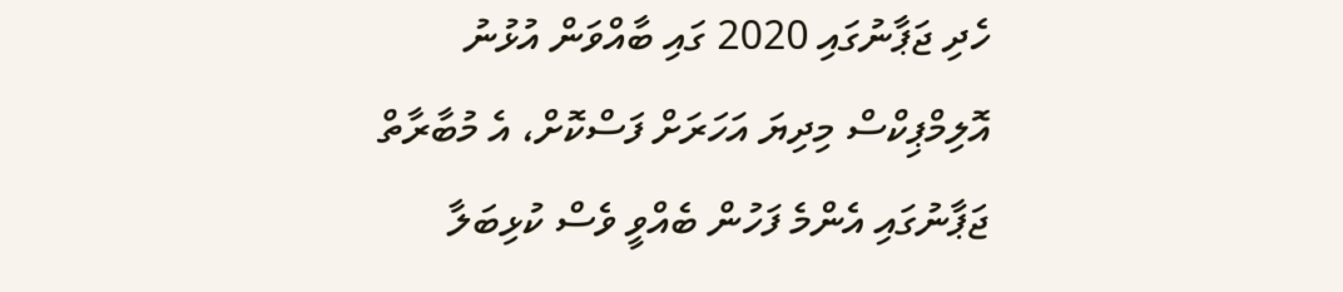ހެދި ޖަޕާނުގައި 2020 ގައި ބާއްވަން އުޅުނު އޮލިމްޕިކްސް މިދިޔަ އަހަރަށް ފަސްކޮށް، އެ މުބާރާތް ޖަޕާނުގައި އެންމެ ފަހުން ބެއްވީ ވެސް ކުޅިބަލާ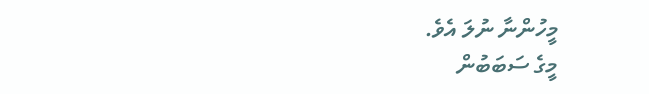މީހުންނާ ނުލަ އެވެ.
މީގެ ސަބަބުން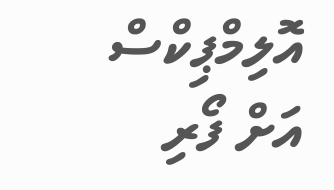އޮލިމްޕިކްސް އަށް ފޯރި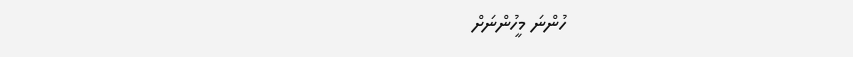ހުންނަ މީހުންނަށް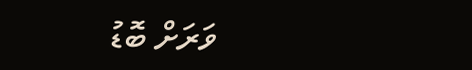ވަރަށް ބޮޑު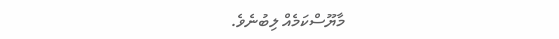މާޔޫސްކަމެއް ލިބުނެވެ.